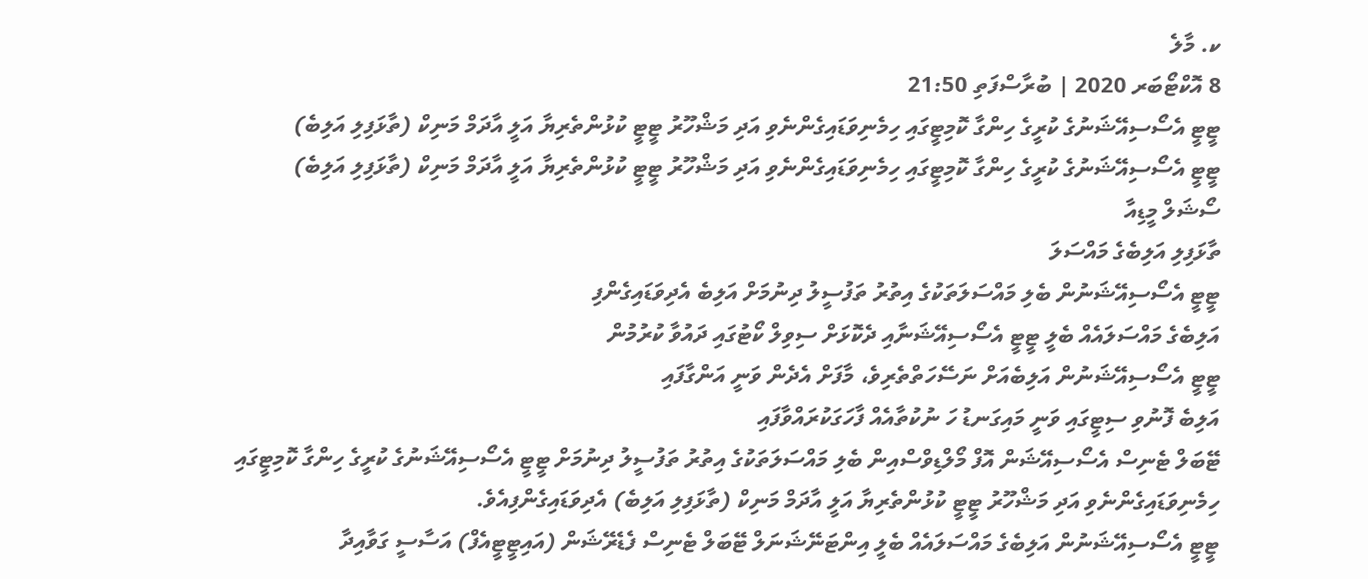ކ. މާލެ
8 އޮކްޓޯބަރ 2020 | ބުރާސްފަތި 21:50
ޓީޓީ އެސޯސިއޭޝަނުގެ ކުރީގެ ހިންގާ ކޮމިޓީގައި ހިމެނިވަޑައިގެންނެވި އަދި މަޝްހޫރު ޓީޓީ ކުޅުންތެރިޔާ އަލީ އާދަމް މަނިކް (ތާޅަފިލި އަލިބެ)
ޓީޓީ އެސޯސިއޭޝަނުގެ ކުރީގެ ހިންގާ ކޮމިޓީގައި ހިމެނިވަޑައިގެންނެވި އަދި މަޝްހޫރު ޓީޓީ ކުޅުންތެރިޔާ އަލީ އާދަމް މަނިކް (ތާޅަފިލި އަލިބެ)
ސޯޝަލް މީޑިއާ
ތާޅަފިލި އަލިބެގެ މައްސަލަ
ޓީޓީ އެސޯސިއޭޝަނުން ބެލި މައްސަލަތަކުގެ އިތުރު ތަފުސީލު ދިނުމަށް އަލިބެ އެދިވަޑައިގެންފި
އަލިބެގެ މައްސަލައެއް ބެލީ ޓީޓީ އެސޯސިއޭޝަނާއި ދެކޮޅަށް ސިވިލް ކޯޓުގައި ދައުވާ ކުރުމުން
ޓީޓީ އެސޯސިއޭޝަނުން އަލިބެއަށް ނަސޭހަތްތެރިވެ، މާފަށް އެދެން ވަނީ އަންގާފައި
އަލިބެ ފޮނުވި ސިޓީގައި ވަނީ މައިގަނޑު ހަ ނުކުތާއެއް ފާހަގަކުރައްވާފައި
ޓޭބަލް ޓެނިސް އެސޯސިއޭޝަން އޮފް މޯލްޑިވްސްއިން ބެލި މައްސަލަތަކުގެ އިތުރު ތަފުސީލު ދިނުމަށް ޓީޓީ އެސޯސިއޭޝަނުގެ ކުރީގެ ހިންގާ ކޮމިޓީގައި ހިމެނިވަޑައިގެންނެވި އަދި މަޝްހޫރު ޓީޓީ ކުޅުންތެރިޔާ އަލީ އާދަމް މަނިކް (ތާޅަފިލި އަލިބެ) އެދިވަޑައިގެންފިއެވެ.
ޓީޓީ އެސޯސިއޭޝަނުން އަލިބެގެ މައްސަލައެއް ބެލީ އިންޓަނޭޝަނަލް ޓޭބަލް ޓެނިސް ފެޑެރޭޝަން (އައިޓީޓީއެފް) އަސާސީ ގަވާއިދާ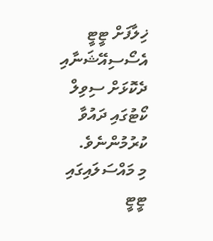ޚިލާފަށް ޓީޓީ އެސޯސިއޭޝަނާއި ދެކޮޅަށް ސިވިލް ކޯޓުގައި ދައުވާ ކުރުމުންނެވެ.
މި މައްސަލައިގައި ޓީޓީ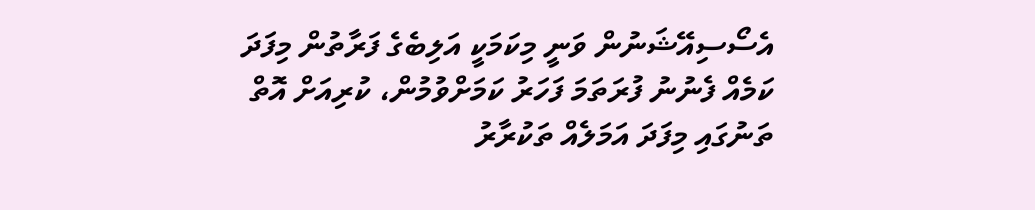އެސޯސިއޭޝަނުން ވަނީ މިކަމަކީ އަލިބެގެ ފަރާތުން މިފަދަ ކަމެއް ފެނުނު ފުރަތަމަ ފަހަރު ކަމަށްވުމުން، ކުރިއަށް އޮތް ތަނުގައި މިފަދަ އަމަލެއް ތަކުރާރު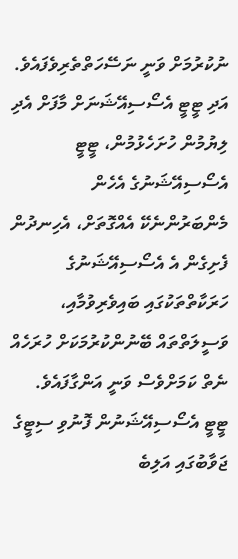ނުކުރުމަށް ވަނީ ނަސޭހަތްތެރިވެފައެވެ. އަދި ޓީޓީ އެސޯސިއޭޝަނަށް މާފަށް އެދި ލިޔުމުން ހުށަހެޅުމުން، ޓީޓީ އެސޯސިއޭޝަނުގެ އެހެން މެންބަރުންނެކޭ އެއްގޮތަށް، އެހިނދުން ފެށިގެން އެ އެސޯސިއޭޝަނުގެ ހަރަކާތްތަކުގައި ބައިވެރިވުމާއި، ވަސީލަތްތައް ބޭނުންކުރުމަކަށް ހުރަހެއް ނެތް ކަމަށްވެސް ވަނީ އަންގާފައެވެ.
ޓީޓީ އެސޯސިއޭޝަނުން ފޮނުވި ސިޓީގެ ޖަވާބުގައި އަލިބެ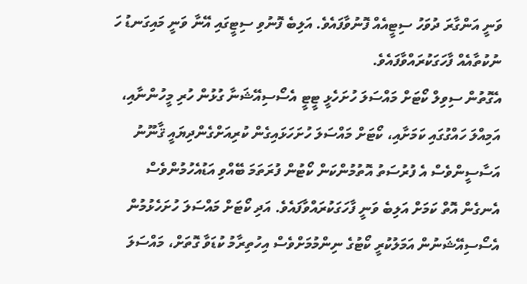ވަނީ އަންގާރަ ދުވަހު ސިޓީއެއް ފޮނުވާފައެވެ. އަލިބެ ފޮނުވި ސިޓީގައި އޭނާ ވަނީ މައިގަނޑު ހަ ނުކުތާއެއް ފާހަގަކުރައްވާފައެވެ.
އެގޮތުން ސިވިލް ކޯޓަށް މައްސަލަ ހުށަހެޅީ ޓީޓީ އެސޯސިއޭޝަނާ ގުޅުން ހުރި މީހުންނާއި، އަމިއްލަ ހައްގުގައި ކަމަށާއި، ކޯޓަށް މައްސަލަ ހުށަހަޅައިގެން ކުރިއަށްގެންދިޔައީ ޤާނޫނު އަސާސީންވެސް އެ ފުރުސަތު އޮތުމުންކަން ކޯޓުން ފުރަތަމަ ބޭއްވި އަޑުއެހުމުންވެސް އެނގެން އޮތް ކަމަށް އަލިބެ ވަނީ ފާހަގަކުރައްވާފައެވެ. އަދި ކޯޓަށް މައްސަލަ ހުށަހެޅުމުން އެސޯސިއޭޝަނުން އަމަލުކުރީ ކޯޓުގެ ނިންމުމަށްވެސް އިހުތިރާމު ކުޑަވާ ގޮތަށް، މައްސަލަ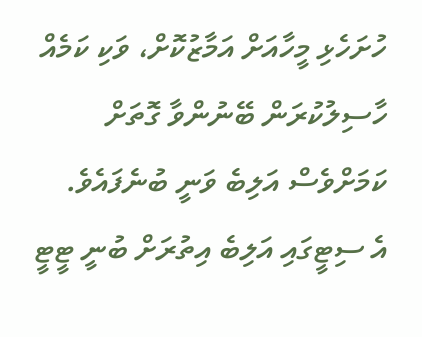ހުށަހެޅި މީހާއަށް އަމާޒުކޮށް، ވަކި ކަމެއް ހާސިލުކުރަން ބޭނުންވާ ގޮތަށް ކަމަށްވެސް އަލިބެ ވަނީ ބުނެފައެވެ.
އެ ސިޓީގައި އަލިބެ އިތުރަށް ބުނީ ޓީޓީ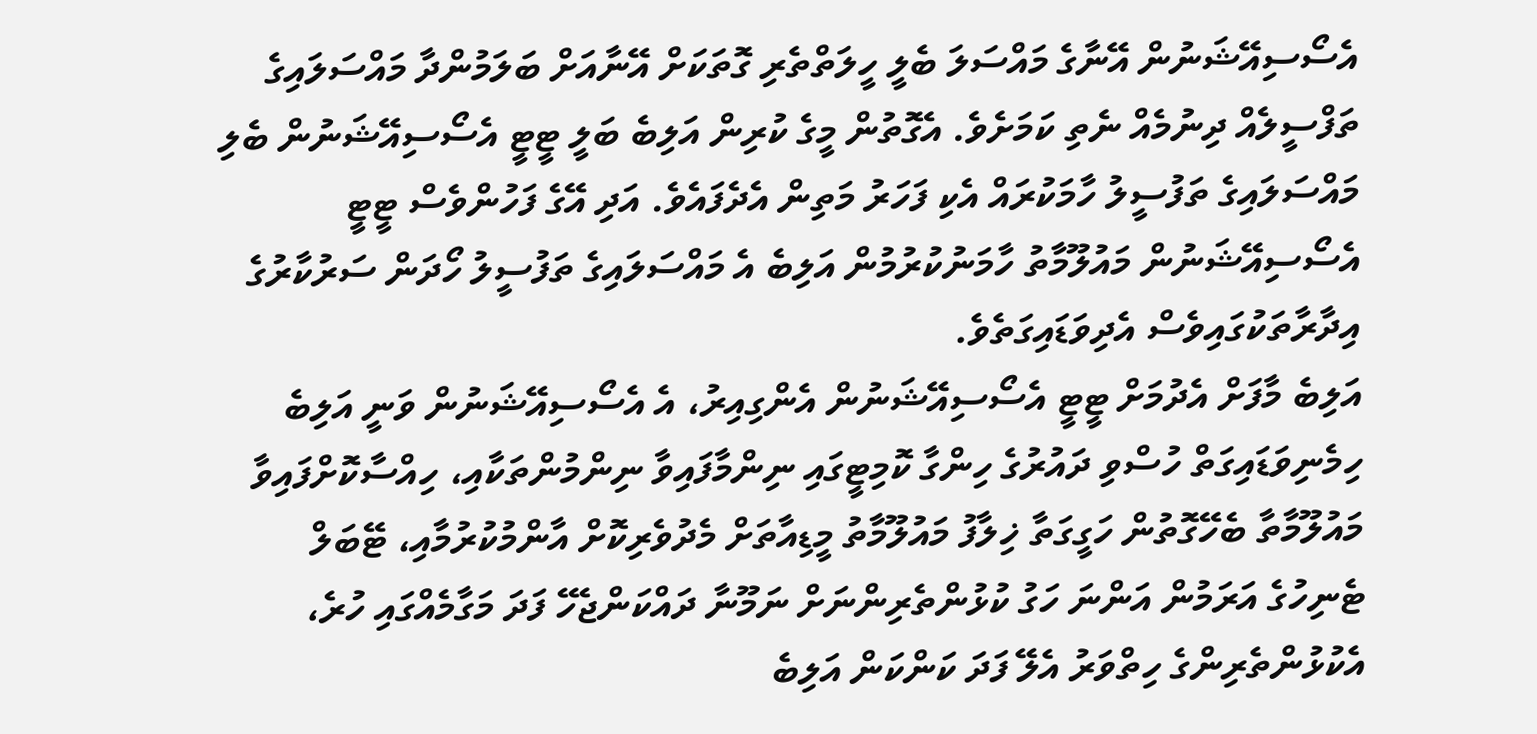އެސޯސިއޭޝަނުން އޭނާގެ މައްސަލަ ބެލީ ހީލަތްތެރި ގޮތަކަށް އޭނާއަށް ބަލަމުންދާ މައްސަލައިގެ ތަފްސީލެއް ދިނުމެއް ނެތި ކަމަށެވެ. އެގޮތުން މީގެ ކުރިން އަލިބެ ބަލީ ޓީޓީ އެސޯސިއޭޝަނުން ބެލި މައްސަލައިގެ ތަފުސީލު ހާމަކުރައް އެކި ފަހަރު މަތިން އެދެފައެވެ. އަދި އޭގެ ފަހުންވެސް ޓީޓީ އެސޯސިއޭޝަނުން މައުލޫމާތު ހާމަނުކުރުމުން އަލިބެ އެ މައްސަލައިގެ ތަފުސީލު ހޯދަން ސަރުކާރުގެ އިދާރާތަކުގައިވެސް އެދިވަޑައިގަތެވެ.
އަލިބެ މާފަށް އެދުމަށް ޓީޓީ އެސޯސިއޭޝަނުން އެންގިއިރު، އެ އެސޯސިއޭޝަނުން ވަނީ އަލިބެ ހިމެނިވަޑައިގަތް ހުސްވި ދައުރުގެ ހިންގާ ކޮމިޓީގައި ނިންމާފައިވާ ނިންމުންތަކާއި، ހިއްސާކޮށްފައިވާ މައުލޫމާތާ ބެހޭގޮތުން ހަގީގަތާ ޚިލާފު މައުލޫމާތު މީޑިއާތަށް މެދުވެރިކޮށް އާންމުކުރުމާއި، ޓޭބަލް ޓެނިހުގެ އަރަމުން އަންނަ ހަގު ކުޅުންތެރިންނަށް ނަމޫނާ ދައްކަންޖެހޭ ފަދަ މަގާމެއްގައި ހުރެ، އެކުޅުންތެރިންގެ ހިތްވަރު އެލޭ ފަދަ ކަންކަން އަލިބެ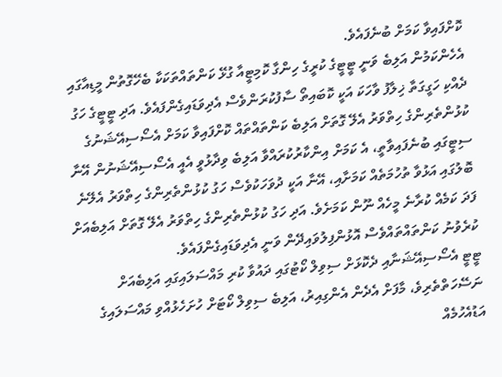ކޮށްފައިވާ ކަމަށް ބުނެފައެވެ.
އެހެންކަމުން އަލިބެ ވަނީ ޓީޓީގެ ކުރީގެ ހިންގާ ކޮމިޓީއާ ގުޅޭ ކަންތައްތަކަކާ ބެހޭގޮތުން މީޑިއާގައި ދެއްކި ހަގީގަތާ ޚިލާފު ވާހަކަ އަކީ ކޮބައިތޯ ސާފުކުރަންވެސް އެދިވަޑައިގެންފައެވެ. އަދި ޓީޓީގެ ހަގު ކުޅުންތެރިންގެ ހިތްވަރު އެލޭ ގޮތަށް އަލިބެ ކަންތައްތައް ކޮށްފައިވާ ކަމަށް އެސޯސިއޭޝަނުގެ ސިޓީގައި ބުނެފައިވާތީ، އެ ކަމަށް އިންކާރުކުރައްވާ އަލިބެ ވިދާޅުވީ އެއީ އެސޯސިއޭޝަނުން އޭނާ ބޮލުގައި އަޅުވާ ތުހުމަތެއް ކަމަށާއި، އޭނާ އަކީ ދުވަހަކުވެސް ހަގު ކުޅުންތެރިންގެ ހިތްވަރު އެލޭނެ ފަދަ ކަމެއް ކުރާނެ މީހެއް ނޫން ކަމަށެވެ. އަދި ހަގު ކުޅުންތެރިންގެ ހިތްވަރު އެލޭ ގޮތަށް އަލިބެއަށް ކުރެވުނު ކަންތައްތައްވެސް އޮޅުންފިލުވައިދޭން ވަނީ އެދިވަޑައިގެންފައެވެ.
ޓީޓީ އެސޯސިއޭޝަނާއި ދެކޮޅަށް ސިވިލް ކޯޓުގައި ދައުވާ ކުރި މައްސަލައިގައި އަލިބެއަށް ނަސޭހަތްތެރިވެ، މާފަށް އެދެން އެންގިއިރު، އަލިބެ ސިވިލް ކޯޓަށް ހުށަހެޅުއްވި މައްސަލައިގެ އަޑުއެހުމެއް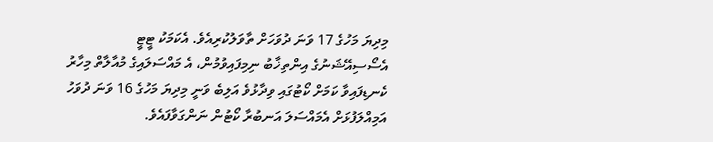މިދިޔަ މަހުގެ 17 ވަނަ ދުވަހަށް ތާވަލުކުރިއެވެ. އެކަމަކު ޓީޓީ އެސޯސިއޭޝަނުގެ އިންތިޚާބު ނިމިފައިވުމުން، އެ މައްސަލައިގެ މުއާލާތް މިހާރު ކެނޑިފައިވާ ކަމަށް ކޯޓުގައި ވިދާޅުވެ އަލިބެ ވަނީ މިދިޔަ މަހުގެ 16 ވަނަ ދުވަހު އަމިއްލަފުޅަށް އެމައްސަލަ އަނބުރާ ކޯޓުން ނަންގަވާފައެވެ.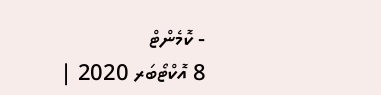- ކޮމެންޓް
8 އޮކްޓޯބަރ 2020 |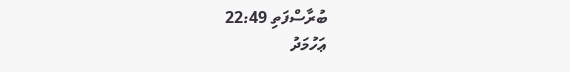ބުރާސްފަތި 22:49
ޢަހުމަދު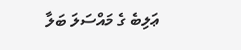ޢަލިބެ ގެ މައްސަލަ ބަލާ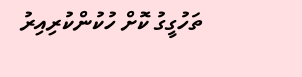ތަހުގީގު ކޮށް ހުކުންކުރިއިރު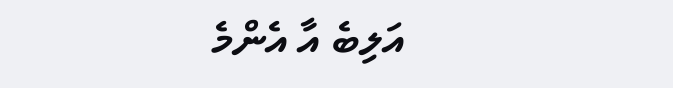އަލިބެ އާ އެންމެ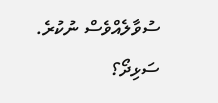ސުވާލެއްވެސް ނުކުރެ. ސަޅިދޯ؟